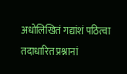अधोलिखितं गद्यांशं पठित्वा तदाधारित प्रश्नानां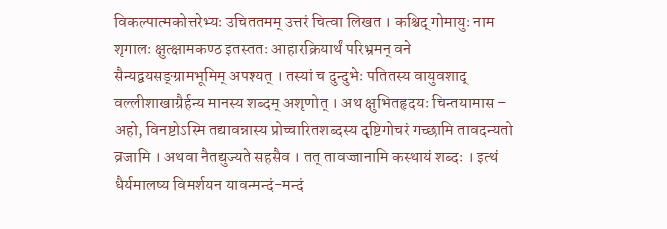विकल्पात्मकोत्तरेभ्यः उचिततमम् उत्तरं चित्वा लिखत । कश्चिद् गोमायुः नाम शृगालः क्षुत्क्षामकण्ठ इतस्ततः आहारक्रियार्थं परिभ्रमन् वने सैन्यद्वयसङ्ग्रामभूमिम् अपश्यत् । तस्यां च दुन्दुभेः पतितस्य वायुवशाद् वल्लीशाखाग्रैर्हन्य मानस्य शब्दम् अशृणोत् । अथ क्षुभितहृदयः चिन्तयामास – अहो, विनष्टोऽस्मि तद्यावन्नास्य प्रोच्चारितशब्दस्य दृष्टिगोचरं गच्छामि तावदन्यतो व्रजामि । अथवा नैतद्युज्यते सहसैव । तत् तावज्जानामि कस्थायं शब्दः । इत्थं धैर्यमालष्य विमर्शयन यावन्मन्दं-मन्दं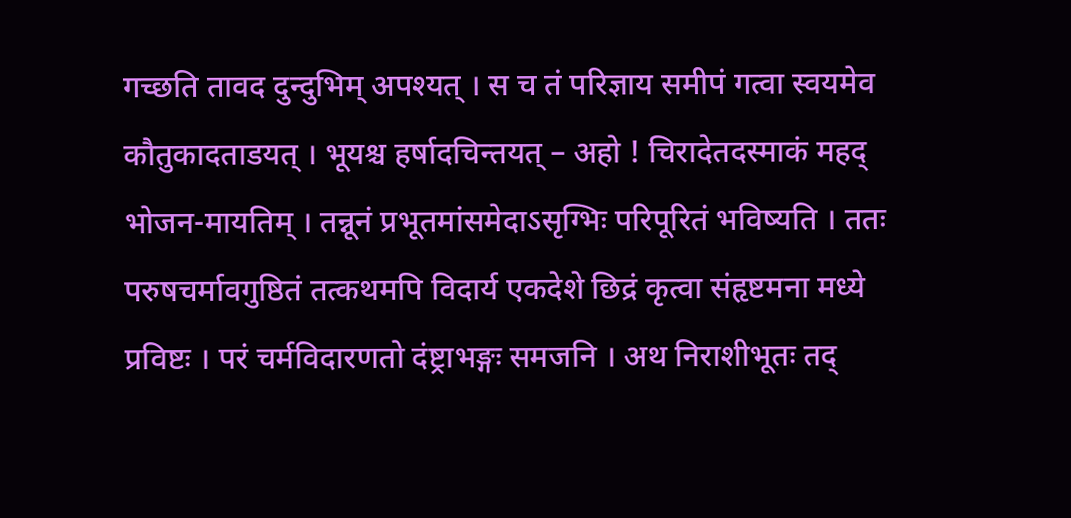गच्छति तावद दुन्दुभिम् अपश्यत् । स च तं परिज्ञाय समीपं गत्वा स्वयमेव कौतुकादताडयत् । भूयश्च हर्षादचिन्तयत् – अहो ! चिरादेतदस्माकं महद् भोजन-मायतिम् । तन्नूनं प्रभूतमांसमेदाऽसृग्भिः परिपूरितं भविष्यति । ततः परुषचर्मावगुष्ठितं तत्कथमपि विदार्य एकदेशे छिद्रं कृत्वा संहृष्टमना मध्ये प्रविष्टः । परं चर्मविदारणतो दंष्ट्राभङ्गः समजनि । अथ निराशीभूतः तद्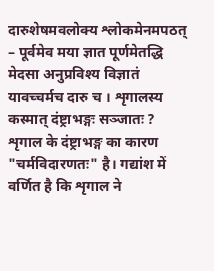दारुशेषमवलोक्य श्लोकमेनमपठत् – पूर्वमेव मया ज्ञात पूर्णमेतद्धि मेदसा अनुप्रविश्य विज्ञातं यावच्चर्मच दारु च । शृगालस्य कस्मात् दंष्ट्राभङ्गः सञ्जातः ?
शृगाल के दंष्ट्राभङ्ग का कारण "चर्मविदारणतः" है। गद्यांश में वर्णित है कि शृगाल ने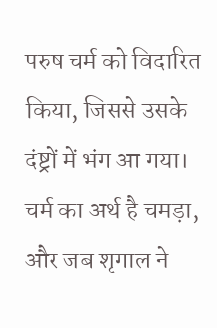परुष चर्म को विदारित किया, जिससे उसके दंष्ट्रों में भंग आ गया। चर्म का अर्थ है चमड़ा, और जब शृगाल ने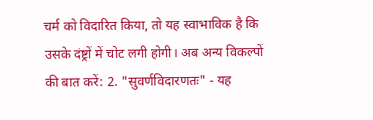चर्म को विदारित किया, तो यह स्वाभाविक है कि उसके दंष्ट्रों में चोट लगी होगी। अब अन्य विकल्पों की बात करें: 2. "सुवर्णविदारणतः" - यह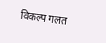विकल्प गलत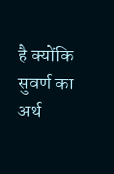है क्योंकि सुवर्ण का अर्थ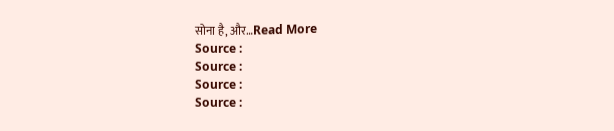सोना है, और…Read More
Source :
Source :
Source :
Source :